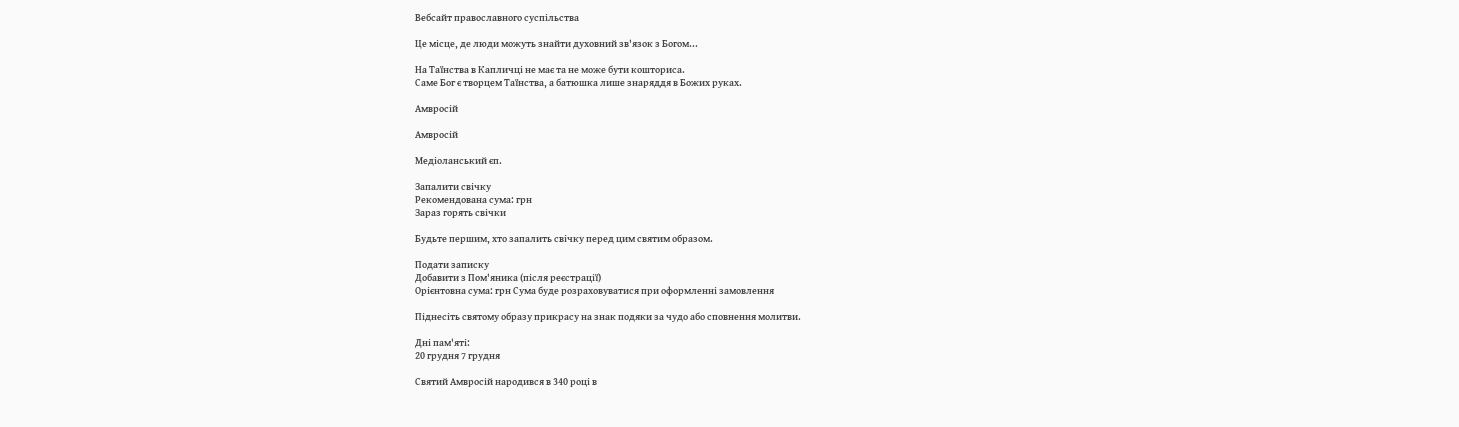Вебсайт православного суспільства

Це місце, де люди можуть знайти духовний зв'язок з Богом...

На Таїнства в Капличці не має та не може бути кошториса.
Саме Бог є творцем Таїнства, а батюшка лише знаряддя в Божих руках.

Амвросій

Амвросій

Медіоланський єп.

Запалити свічку
Рекомендована сума: грн
Зараз горять свічки

Будьте першим, хто запалить свічку перед цим святим образом.

Подати записку
Добавити з Пом'яника (після реєстрації)
Орієнтовна сума: грн Сума буде розраховуватися при оформленні замовлення

Піднесіть святому образу прикрасу на знак подяки за чудо або сповнення молитви.

Дні пам'яті:
20 грудня 7 грудня

Святий Амвросій народився в 340 році в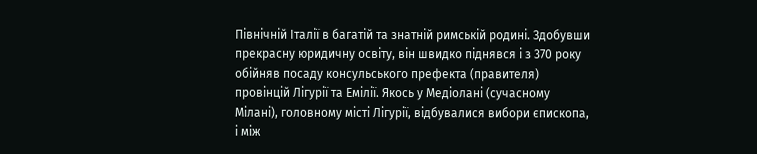Північній Італії в багатій та знатній римській родині. Здобувши прекрасну юридичну освіту, він швидко піднявся і з 370 року обійняв посаду консульського префекта (правителя) провінцій Лігурії та Емілії. Якось у Медіолані (сучасному Мілані), головному місті Лігурії, відбувалися вибори єпископа, і між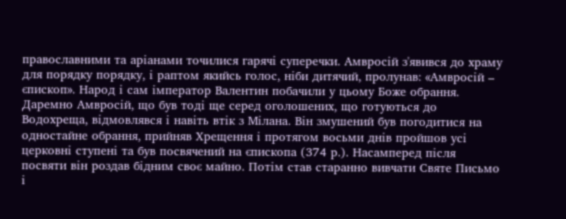православними та аріанами точилися гарячі суперечки. Амвросій з'явився до храму для порядку порядку, і раптом якийсь голос, ніби дитячий, пролунав: «Амвросій – єпископ». Народ і сам імператор Валентин побачили у цьому Боже обрання. Даремно Амвросій, що був тоді ще серед оголошених, що готуються до Водохреща, відмовлявся і навіть втік з Мілана. Він змушений був погодитися на одностайне обрання, прийняв Хрещення і протягом восьми днів пройшов усі церковні ступені та був посвячений на єпископа (374 р.). Насамперед після посвяти він роздав бідним своє майно. Потім став старанно вивчати Святе Письмо і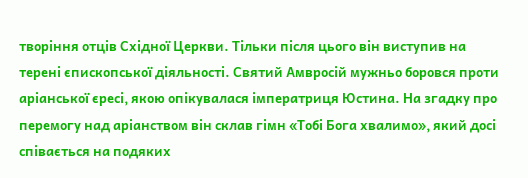творіння отців Східної Церкви. Тільки після цього він виступив на терені єпископської діяльності. Святий Амвросій мужньо боровся проти аріанської єресі, якою опікувалася імператриця Юстина. На згадку про перемогу над аріанством він склав гімн «Тобі Бога хвалимо», який досі співається на подяких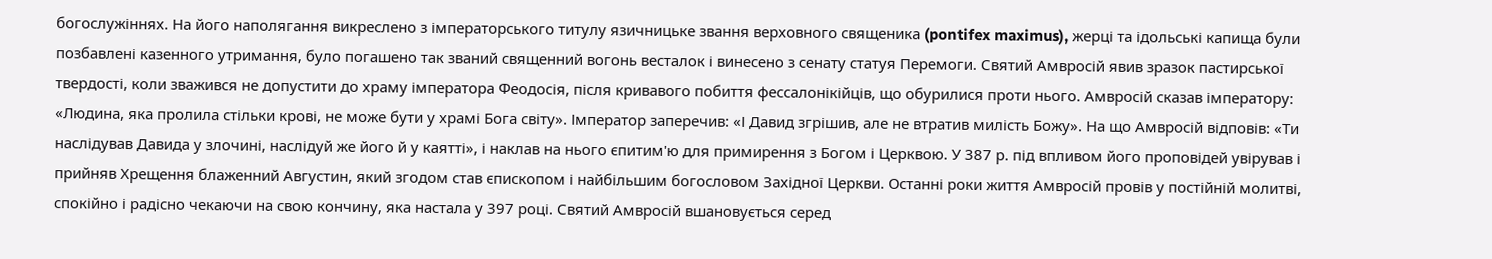богослужіннях. На його наполягання викреслено з імператорського титулу язичницьке звання верховного священика (pontifex maximus), жерці та ідольські капища були позбавлені казенного утримання, було погашено так званий священний вогонь весталок і винесено з сенату статуя Перемоги. Святий Амвросій явив зразок пастирської твердості, коли зважився не допустити до храму імператора Феодосія, після кривавого побиття фессалонікійців, що обурилися проти нього. Амвросій сказав імператору: «Людина, яка пролила стільки крові, не може бути у храмі Бога світу». Імператор заперечив: «І Давид згрішив, але не втратив милість Божу». На що Амвросій відповів: «Ти наслідував Давида у злочині, наслідуй же його й у каятті», і наклав на нього єпитим'ю для примирення з Богом і Церквою. У 387 р. під впливом його проповідей увірував і прийняв Хрещення блаженний Августин, який згодом став єпископом і найбільшим богословом Західної Церкви. Останні роки життя Амвросій провів у постійній молитві, спокійно і радісно чекаючи на свою кончину, яка настала у 397 році. Святий Амвросій вшановується серед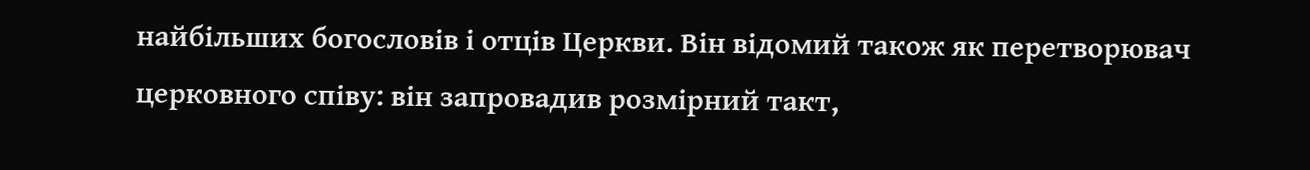найбільших богословів і отців Церкви. Він відомий також як перетворювач церковного співу: він запровадив розмірний такт,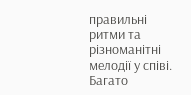правильні ритми та різноманітні мелодії у співі. Багато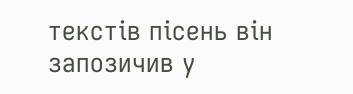текстів пісень він запозичив у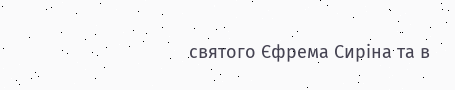святого Єфрема Сиріна та в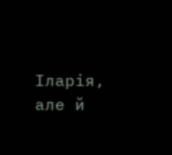Іларія, але й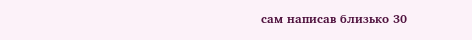сам написав близько 30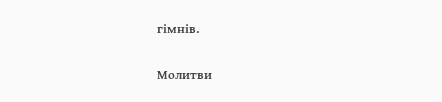гімнів.

Молитви